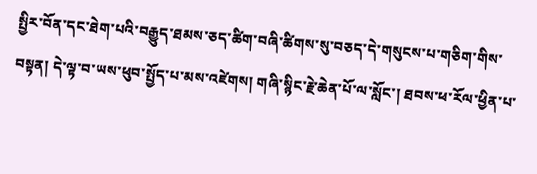སྤྱིར་བོན་དང་ཐེག་པའི་བརྒྱུད་ཐམས་ཅད་ཚིག་བཞི་ཚིགས་སུ་བཅད་དེ་གསུངས་པ་གཅིག་གིས་བསྟན། དེ་ལྟ་བ་ཡས་ཕུབ་སྤྱོད་པ་མས་འཛེགས། གཞི་སྙིང་རྗེ་ཆེན་པོ་ལ་སློང་། ཐབས་ཕ་རོལ་ཕྱིན་པ་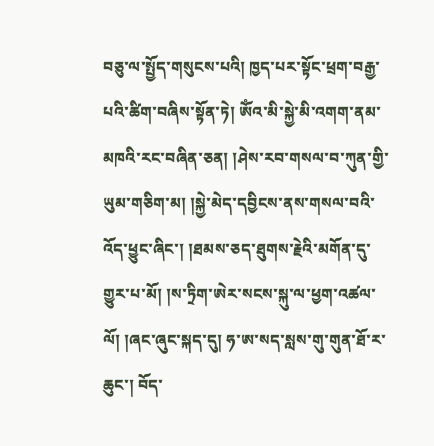བཅུ་ལ་སྤྱོད་གསུངས་པའི། ཁྱད་པར་སྟོང་ཕྲག་བརྒྱ་པའི་ཚིག་བཞིས་སྟོན་ཏེ། ཨོཾའ་མི་སྐྱེ་མི་འགག་ནམ་མཁའི་རང་བཞིན་ཅན། །ཤེས་རབ་གསལ་བ་ཀུན་གྱི་ཡུམ་གཅིག་མ། །སྐྱེ་མེད་དབྱིངས་ནས་གསལ་བའི་འོད་ཕྱུང་ཞིང་། །ཐམས་ཅད་ཐུགས་རྗེའི་མགོན་དུ་གྱུར་པ་མོ། །ས་ཏྲིག་ཨེར་སངས་སྐུ་ལ་ཕྱག་འཚལ་ལོ། །ཞང་ཞུང་སྐད་དུ། ཧ་ཨ་སད་སླས་གུ་གུན་ཐོ་ར་ཆུང་། བོད་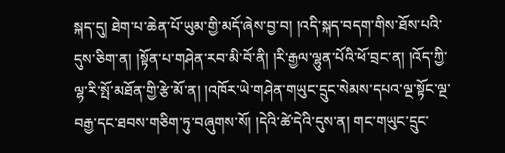སྐད་དུ། ཐེག་པ་ཆེན་པོ་ཡུམ་གྱི་མདོ་ཞེས་བྱ་བ། །འདི་སྐད་བདག་གིས་ཐོས་པའི་དུས་ཅིག་ན། །སྟོན་པ་གཤེན་རབ་མི་བོ་ནི། །རི་རྒྱལ་ལྷུན་པོའི་ཕོ་བྲང་ན། །འོད་ཀྱི་ལྷ་རི་སྤོ་མཐོན་གྱི་རྩེ་མོ་ན། །འཁོར་ཡེ་གཤེན་གཡུང་དྲུང་སེམས་དཔའ་ལྔ་སྟོང་ལྔ་བརྒྱ་དང་ཐབས་གཅིག་ཏུ་བཞུགས་སོ། །དེའི་ཚེ་དེའི་དུས་ན། གང་གཡུང་དྲུང་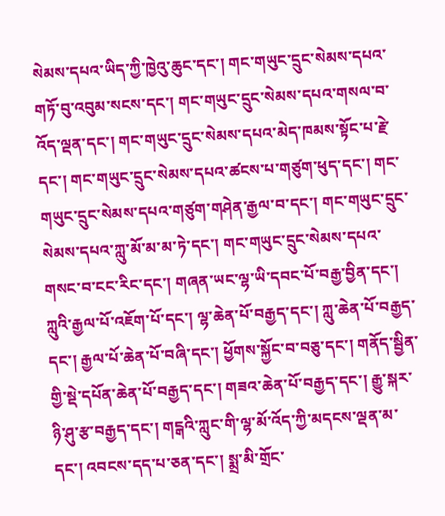སེམས་དཔའ་ཡིད་ཀྱི་ཁྱེའུ་ཆུང་དང་། གང་གཡུང་དྲུང་སེམས་དཔའ་གཏོ་བུ་འབུམ་སངས་དང་། གང་གཡུང་དྲུང་སེམས་དཔའ་གསལ་བ་འོད་ལྡན་དང་། གང་གཡུང་དྲུང་སེམས་དཔའ་མེད་ཁམས་སྟོང་པ་རྗེ་དང་། གང་གཡུང་དྲུང་སེམས་དཔའ་ཚངས་པ་གཙུག་ཕུད་དང་། གང་གཡུང་དྲུང་སེམས་དཔའ་གཙུག་གཤེན་རྒྱལ་བ་དང་། གང་གཡུང་དྲུང་སེམས་དཔའ་ཀླུ་མོ་མ་མ་ཏེ་དང་། གང་གཡུང་དྲུང་སེམས་དཔའ་གསང་བ་ངང་རིང་དང་། གཞན་ཡང་ལྷ་ཡི་དབང་པོ་བརྒྱ་བྱིན་དང་། ཀླུའི་རྒྱལ་པོ་འཇོག་པོ་དང་། ལྷ་ཆེན་པོ་བརྒྱད་དང་། ཀླུ་ཆེན་པོ་བརྒྱད་དང་། རྒྱལ་པོ་ཆེན་པོ་བཞི་དང་། ཕྱོགས་སྐྱོང་བ་བཅུ་དང་། གནོད་སྦྱིན་གྱི་སྡེ་དཔོན་ཆེན་པོ་བརྒྱད་དང་། གཟའ་ཆེན་པོ་བརྒྱད་དང་། རྒྱུ་སྐར་ཉི་ཤུ་རྩ་བརྒྱད་དང་། གངྒའི་ཀླུང་གི་ལྷ་མོ་འོད་ཀྱི་མདངས་ལྡན་མ་དང་། འབངས་དད་པ་ཅན་དང་། སྨྲ་མི་གྲོང་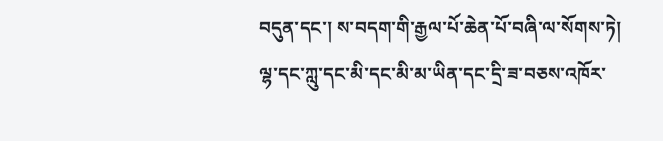བདུན་དང་། ས་བདག་གི་རྒྱལ་པོ་ཆེན་པོ་བཞི་ལ་སོགས་ཏེ། ལྷ་དང་ཀླུ་དང་མི་དང་མི་མ་ཡིན་དང་དྲི་ཟ་བཅས་འཁོར་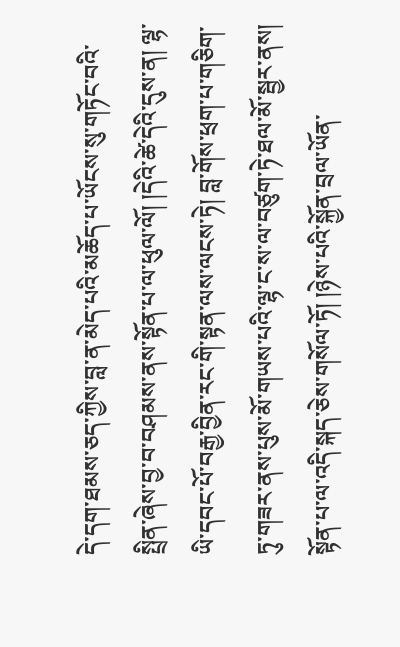དེ་དག་ཐམས་ཅད་ཀྱིས་བླ་ན་མེད་པའི་མཆོད་པ་ཡོངས་སུ་གཏོང་བའི་སྤྲིན་ཞེས་བྱ་བ་བཤམས་ནས་སྟོན་པ་ལ་ཕུལ་ལོ། །དེའི་ཚེ་དེའི་དུས་ན། ལྷ་ཡི་དབང་པོ་བརྒྱ་བྱིན་རང་གི་སྟན་ལས་ལངས་ཏེ། བླ་གོས་ཕྲག་པ་གཅིག་ཏུ་གཟར་ནས་པུས་མོ་གཡས་པའི་ལྷ་ང་ས་ལ་བཙུག་ཏེ་ཐལ་མོ་སྦྱར་ནས། སྟོན་པ་ལ་འདི་སྐད་ཅེས་གསོལ་ཏོ། །ཉེས་པའི་སྐྱོན་བྲལ་ཡོན་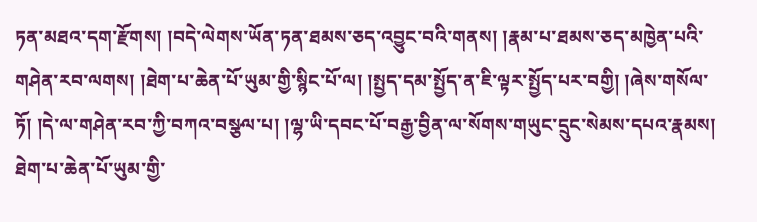ཏན་མཐའ་དག་རྫོགས། །བདེ་ལེགས་ཡོན་ཏན་ཐམས་ཅད་འབྱུང་བའི་གནས། །རྣམ་པ་ཐམས་ཅད་མཁྱེན་པའི་གཤེན་རབ་ལགས། །ཐེག་པ་ཆེན་པོ་ཡུམ་གྱི་སྙིང་པོ་ལ། །སྤྱད་དམ་སྤྱོད་ན་ཇི་ལྟར་སྤྱོད་པར་བགྱི། །ཞེས་གསོལ་ཏོ། །དེ་ལ་གཤེན་རབ་ཀྱི་བཀའ་བསྩལ་པ། །ལྷ་ཡི་དབང་པོ་བརྒྱ་བྱིན་ལ་སོགས་གཡུང་དྲུང་སེམས་དཔའ་རྣམས། ཐེག་པ་ཆེན་པོ་ཡུམ་གྱི་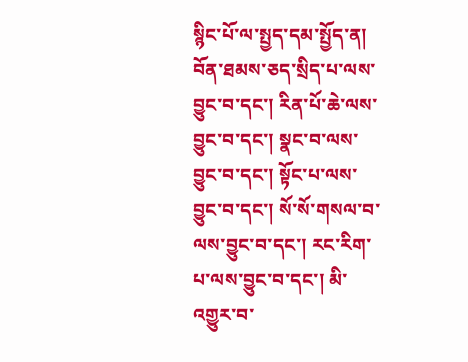སྙིང་པོ་ལ་སྤྱད་དམ་སྤྱོད་ན། བོན་ཐམས་ཅད་སྲིད་པ་ལས་བྱུང་བ་དང་། རིན་པོ་ཆེ་ལས་བྱུང་བ་དང་། སྣང་བ་ལས་བྱུང་བ་དང་། སྟོང་པ་ལས་བྱུང་བ་དང་། སོ་སོ་གསལ་བ་ལས་བྱུང་བ་དང་། རང་རིག་པ་ལས་བྱུང་བ་དང་། མི་འགྱུར་བ་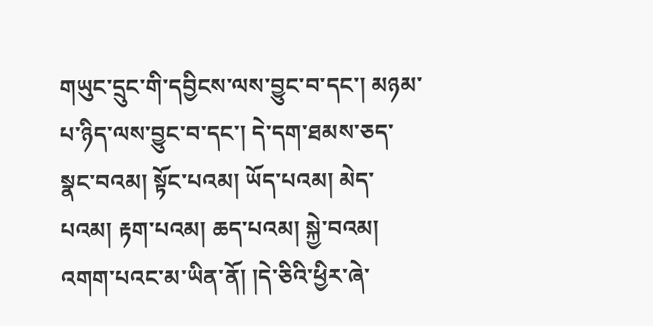གཡུང་དྲུང་གི་དབྱིངས་ལས་བྱུང་བ་དང་། མཉམ་པ་ཉིད་ལས་བྱུང་བ་དང་། དེ་དག་ཐམས་ཅད་སྣང་བའམ། སྟོང་པའམ། ཡོད་པའམ། མེད་པའམ། རྟག་པའམ། ཆད་པའམ། སྐྱེ་བའམ། འགག་པའང་མ་ཡིན་ནོ། །དེ་ཅིའི་ཕྱིར་ཞེ་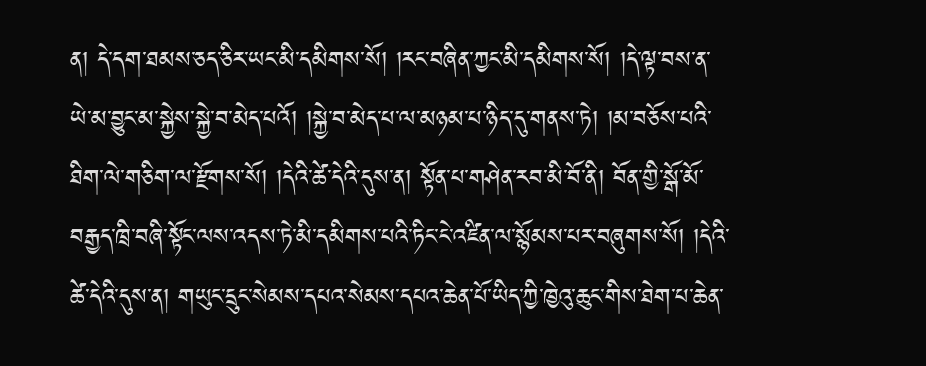ན། དེ་དག་ཐམས་ཅད་ཅིར་ཡང་མི་དམིགས་སོ། །རང་བཞིན་ཀྱང་མི་དམིགས་སོ། །དེ་ལྟ་བས་ན་ཡེ་མ་བྱུང་མ་སྐྱེས་སྐྱེ་བ་མེད་པའོ། །སྐྱེ་བ་མེད་པ་ལ་མཉམ་པ་ཉིད་དུ་གནས་ཏེ། །མ་བཅོས་པའི་ཐིག་ལེ་གཅིག་ལ་རྫོགས་སོ། །དེའི་ཚེ་དེའི་དུས་ན། སྟོན་པ་གཤེན་རབ་མི་བོ་ནི། བོན་གྱི་སྒོ་མོ་བརྒྱད་ཁྲི་བཞི་སྟོང་ལས་འདས་ཏེ་མི་དམིགས་པའི་ཏིང་ངེ་འཛིན་ལ་སྙོམས་པར་བཞུགས་སོ། །དེའི་ཚེ་དེའི་དུས་ན། གཡུང་དྲུང་སེམས་དཔའ་སེམས་དཔའ་ཆེན་པོ་ཡིད་ཀྱི་ཁྱེའུ་ཆུང་གིས་ཐེག་པ་ཆེན་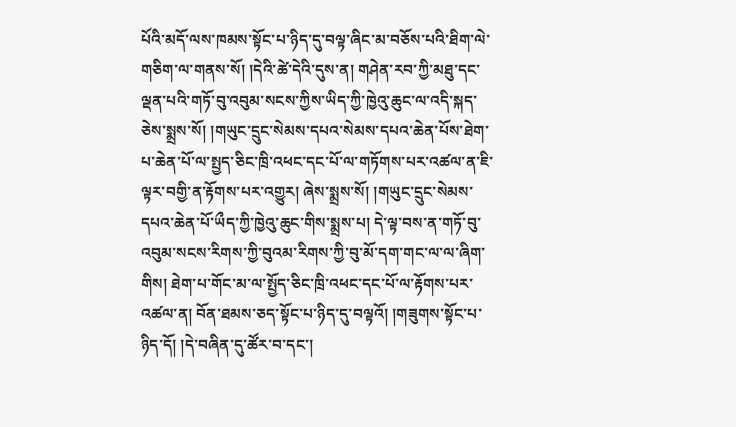པོའི་མདོ་ལས་ཁམས་སྟོང་པ་ཉིད་དུ་བལྟ་ཞིང་མ་བཅོས་པའི་ཐིག་ལེ་གཅིག་ལ་གནས་སོ། །དེའི་ཚེ་དེའི་དུས་ན། གཤེན་རབ་ཀྱི་མཐུ་དང་ལྡན་པའི་གཏོ་བུ་འབུམ་སངས་ཀྱིས་ཡིད་ཀྱི་ཁྱེའུ་ཆུང་ལ་འདི་སྐད་ཅེས་སྨྲས་སོ། །གཡུང་དྲུང་སེམས་དཔའ་སེམས་དཔའ་ཆེན་པོས་ཐེག་པ་ཆེན་པོ་ལ་སྤྱད་ཅིང་ཁྲི་འཕང་དང་པོ་ལ་གཏོགས་པར་འཚལ་ན་ཇི་ལྟར་བགྱི་ན་རྟོགས་པར་འགྱུར། ཞེས་སྨྲས་སོ། །གཡུང་དྲུང་སེམས་དཔའ་ཆེན་པོ་ཡྀད་ཀྱི་ཁྱེའུ་ཆུང་གིས་སྨྲས་པ། དེ་ལྟ་བས་ན་གཏོ་བུ་འབུམ་སངས་རིགས་ཀྱི་བུའམ་རིགས་ཀྱི་བུ་མོ་དག་གང་ལ་ལ་ཞིག་གིས། ཐེག་པ་གོང་མ་ལ་སྤྱོད་ཅིང་ཁྲི་འཕང་དང་པོ་ལ་རྟོགས་པར་འཚལ་ན། བོན་ཐམས་ཅད་སྟོང་པ་ཉིད་དུ་བལྟའོ། །གཟུགས་སྟོང་པ་ཉིད་དོ། །དེ་བཞིན་དུ་ཚོར་བ་དང་།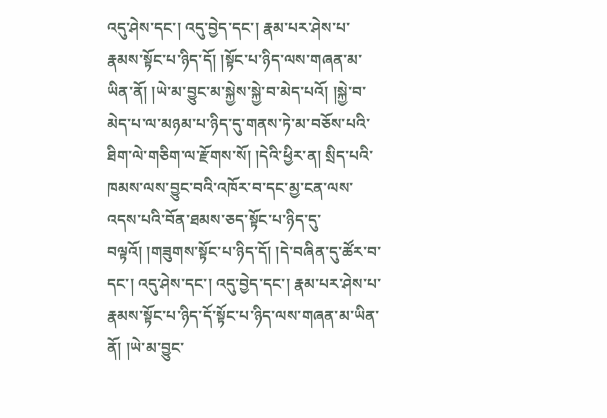འདུ་ཤེས་དང་། འདུ་བྱེད་དང་། རྣམ་པར་ཤེས་པ་རྣམས་སྟོང་པ་ཉིད་དོ། །སྟོང་པ་ཉིད་ལས་གཞན་མ་ཡིན་ནོ། །ཡེ་མ་བྱུང་མ་སྐྱེས་སྐྱེ་བ་མེད་པའོ། །སྐྱེ་བ་མེད་པ་ལ་མཉམ་པ་ཉིད་དུ་གནས་ཏེ་མ་བཅོས་པའི་ཐིག་ལེ་གཅིག་ལ་རྫོགས་སོ། །དེའི་ཕྱིར་ན། སྲིད་པའི་ཁམས་ལས་བྱུང་བའི་འཁོར་བ་དང་མྱ་ངན་ལས་འདས་པའི་བོན་ཐམས་ཅད་སྟོང་པ་ཉིད་དུ་བལྟའོ། །གཟུགས་སྟོང་པ་ཉིད་དོ། །དེ་བཞིན་དུ་ཚོར་བ་དང་། འདུ་ཤེས་དང་། འདུ་བྱེད་དང་། རྣམ་པར་ཤེས་པ་རྣམས་སྟོང་པ་ཉིད་དོ་སྟོང་པ་ཉིད་ལས་གཞན་མ་ཡིན་ནོ། །ཡེ་མ་བྱུང་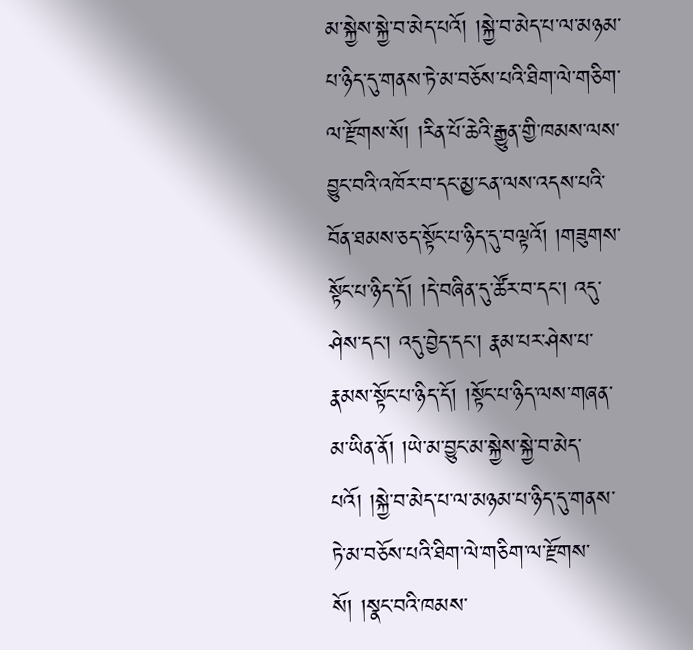མ་སྐྱེས་སྐྱེ་བ་མེད་པའོ། །སྐྱེ་བ་མེད་པ་ལ་མཉམ་པ་ཉིད་དུ་གནས་ཏེ་མ་བཅོས་པའི་ཐིག་ལེ་གཅིག་ལ་རྫོགས་སོ། །རིན་པོ་ཆེའི་རྒྱུན་གྱི་ཁམས་ལས་བྱུང་བའི་འཁོར་བ་དང་མྱ་ངན་ལས་འདས་པའི་བོན་ཐམས་ཅད་སྟོང་པ་ཉིད་དུ་བལྟའོ། །གཟུགས་སྟོང་པ་ཉིད་དོ། །དེ་བཞིན་དུ་ཚོར་བ་དང་། འདུ་ཤེས་དང་། འདུ་བྱེད་དང་། རྣམ་པར་ཤེས་པ་རྣམས་སྟོང་པ་ཉིད་དོ། །སྟོང་པ་ཉིད་ལས་གཞན་མ་ཡིན་ནོ། །ཡེ་མ་བྱུང་མ་སྐྱེས་སྐྱེ་བ་མེད་པའོ། །སྐྱེ་བ་མེད་པ་ལ་མཉམ་པ་ཉིད་དུ་གནས་ཏེ་མ་བཅོས་པའི་ཐིག་ལེ་གཅིག་ལ་རྫོགས་སོ། །སྣང་བའི་ཁམས་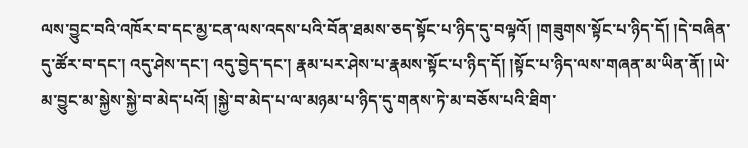ལས་བྱུང་བའི་འཁོར་བ་དང་མྱ་ངན་ལས་འདས་པའི་བོན་ཐམས་ཅད་སྟོང་པ་ཉིད་དུ་བལྟའོ། །གཟུགས་སྟོང་པ་ཉིད་དོ། །དེ་བཞིན་དུ་ཚོར་བ་དང་། འདུ་ཤེས་དང་། འདུ་བྱེད་དང་། རྣམ་པར་ཤེས་པ་རྣམས་སྟོང་པ་ཉིད་དོ། །སྟོང་པ་ཉིད་ལས་གཞན་མ་ཡིན་ནོ། །ཡེ་མ་བྱུང་མ་སྐྱེས་སྐྱེ་བ་མེད་པའོ། །སྐྱེ་བ་མེད་པ་ལ་མཉམ་པ་ཉིད་དུ་གནས་ཏེ་མ་བཅོས་པའི་ཐིག་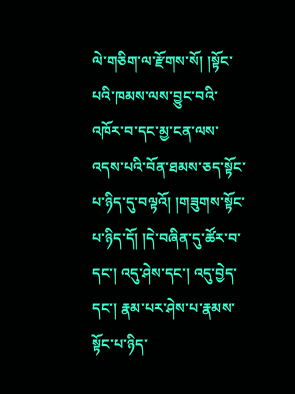ལེ་གཅིག་ལ་རྫོགས་སོ། །སྟོང་པའི་ཁམས་ལས་བྱུང་བའི་འཁོར་བ་དང་མྱ་ངན་ལས་འདས་པའི་བོན་ཐམས་ཅད་སྟོང་པ་ཉིད་དུ་བལྟའོ། །གཟུགས་སྟོང་པ་ཉིད་དོ། །དེ་བཞིན་དུ་ཚོར་བ་དང་། འདུ་ཤེས་དང་། འདུ་བྱེད་དང་། རྣམ་པར་ཤེས་པ་རྣམས་སྟོང་པ་ཉིད་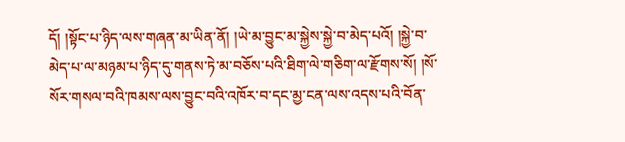དོ། །སྟོང་པ་ཉིད་ལས་གཞན་མ་ཡིན་ནོ། །ཡེ་མ་བྱུང་མ་སྐྱེས་སྐྱེ་བ་མེད་པའོ། །སྐྱེ་བ་མེད་པ་ལ་མཉམ་པ་ཉིད་དུ་གནས་ཏེ་མ་བཅོས་པའི་ཐིག་ལེ་གཅིག་ལ་རྫོགས་སོ། །སོ་སོར་གསལ་བའི་ཁམས་ལས་བྱུང་བའི་འཁོར་བ་དང་མྱ་ངན་ལས་འདས་པའི་བོན་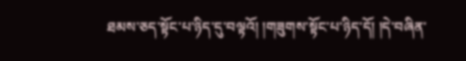ཐམས་ཅད་སྟོང་པ་ཉིད་དུ་བལྟའོ། །གཟུགས་སྟོང་པ་ཉིད་དོ། །དེ་བཞིན་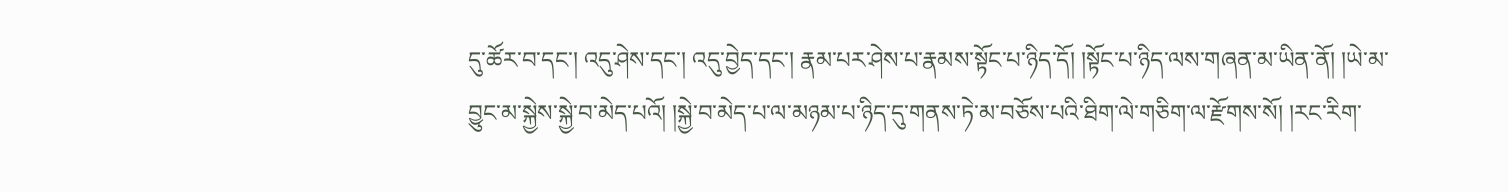དུ་ཚོར་བ་དང་། འདུ་ཤེས་དང་། འདུ་བྱེད་དང་། རྣམ་པར་ཤེས་པ་རྣམས་སྟོང་པ་ཉིད་དོ། །སྟོང་པ་ཉིད་ལས་གཞན་མ་ཡིན་ནོ། །ཡེ་མ་བྱུང་མ་སྐྱེས་སྐྱེ་བ་མེད་པའོ། །སྐྱེ་བ་མེད་པ་ལ་མཉམ་པ་ཉིད་དུ་གནས་ཏེ་མ་བཅོས་པའི་ཐིག་ལེ་གཅིག་ལ་རྫོགས་སོ། །རང་རིག་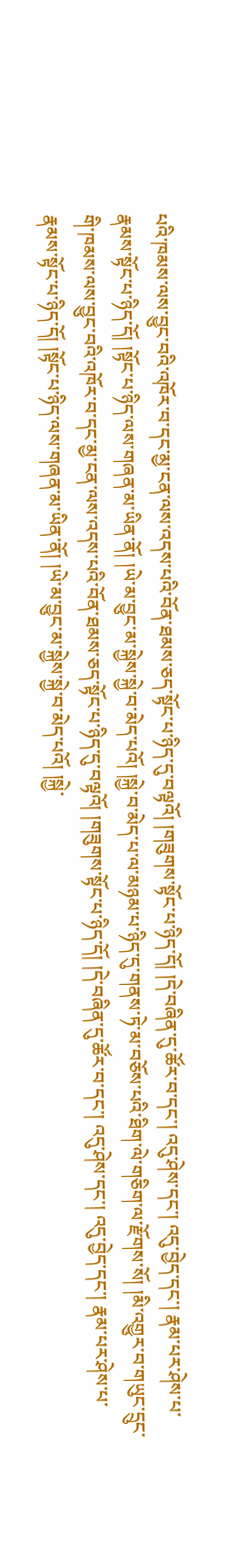པའི་ཁམས་ལས་བྱུང་བའི་འཁོར་བ་དང་མྱ་ངན་ལས་འདས་པའི་བོན་ཐམས་ཅད་སྟོང་པ་ཉིད་དུ་བལྟའོ། །གཟུགས་སྟོང་པ་ཉིད་དོ། །དེ་བཞིན་དུ་ཚོར་བ་དང་། འདུ་ཤེས་དང་། འདུ་བྱེད་དང་། རྣམ་པར་ཤེས་པ་རྣམས་སྟོང་པ་ཉིད་དོ། །སྟོང་པ་ཉིད་ལས་གཞན་མ་ཡིན་ནོ། །ཡེ་མ་བྱུང་མ་སྐྱེས་སྐྱེ་བ་མེད་པའོ། །སྐྱེ་བ་མེད་པ་ལ་མཉམ་པ་ཉིད་དུ་གནས་ཏེ་མ་བཅོས་པའི་ཐིག་ལེ་གཅིག་ལ་རྫོགས་སོ། །མི་འགྱུར་བ་གཡུང་དྲུང་གི་ཁམས་ལས་བྱུང་བའི་འཁོར་བ་དང་མྱ་ངན་ལས་འདས་པའི་བོན་ཐམས་ཅད་སྟོང་པ་ཉིད་དུ་བལྟའོ། །གཟུགས་སྟོང་པ་ཉིད་དོ། །དེ་བཞིན་དུ་ཚོར་བ་དང་། འདུ་ཤེས་དང་། འདུ་བྱེད་དང་། རྣམ་པར་ཤེས་པ་རྣམས་སྟོང་པ་ཉིད་དོ། །སྟོང་པ་ཉིད་ལས་གཞན་མ་ཡིན་ནོ། །ཡེ་མ་བྱུང་མ་སྐྱེས་སྐྱེ་བ་མེད་པའོ། །སྐྱེ་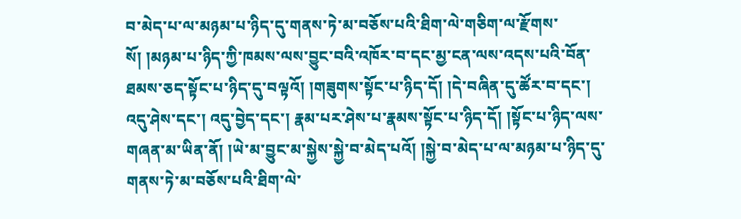བ་མེད་པ་ལ་མཉམ་པ་ཉིད་དུ་གནས་ཏེ་མ་བཅོས་པའི་ཐིག་ལེ་གཅིག་ལ་རྫོགས་སོ། །མཉམ་པ་ཉིད་ཀྱི་ཁམས་ལས་བྱུང་བའི་འཁོར་བ་དང་མྱ་ངན་ལས་འདས་པའི་བོན་ཐམས་ཅད་སྟོང་པ་ཉིད་དུ་བལྟའོ། །གཟུགས་སྟོང་པ་ཉིད་དོ། །དེ་བཞིན་དུ་ཚོར་བ་དང་། འདུ་ཤེས་དང་། འདུ་བྱེད་དང་། རྣམ་པར་ཤེས་པ་རྣམས་སྟོང་པ་ཉིད་དོ། །སྟོང་པ་ཉིད་ལས་གཞན་མ་ཡིན་ནོ། །ཡེ་མ་བྱུང་མ་སྐྱེས་སྐྱེ་བ་མེད་པའོ། །སྐྱེ་བ་མེད་པ་ལ་མཉམ་པ་ཉིད་དུ་གནས་ཏེ་མ་བཅོས་པའི་ཐིག་ལེ་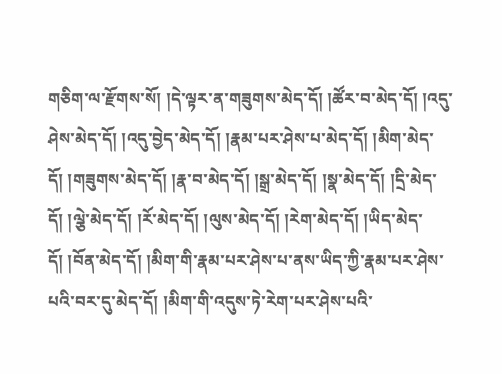གཅིག་ལ་རྫོགས་སོ། །དེ་ལྟར་ན་གཟུགས་མེད་དོ། །ཚོར་བ་མེད་དོ། །འདུ་ཤེས་མེད་དོ། །འདུ་བྱེད་མེད་དོ། །རྣམ་པར་ཤེས་པ་མེད་དོ། །མིག་མེད་དོ། །གཟུགས་མེད་དོ། །རྣ་བ་མེད་དོ། །སྒྲ་མེད་དོ། །སྣ་མེད་དོ། །དྲི་མེད་དོ། །ལྕེ་མེད་དོ། །རོ་མེད་དོ། །ལུས་མེད་དོ། །རེག་མེད་དོ། །ཡིད་མེད་དོ། །བོན་མེད་དོ། །མིག་གི་རྣམ་པར་ཤེས་པ་ནས་ཡིད་ཀྱི་རྣམ་པར་ཤེས་པའི་བར་དུ་མེད་དོ། །མིག་གི་འདུས་ཏེ་རེག་པར་ཤེས་པའི་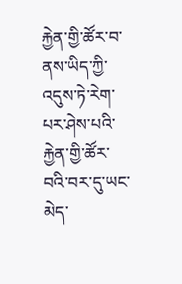རྐྱེན་གྱི་ཚོར་བ་ནས་ཡིད་ཀྱི་འདུས་ཏེ་རེག་པར་ཤེས་པའི་རྐྱེན་གྱི་ཚོར་བའི་བར་དུ་ཡང་མེད་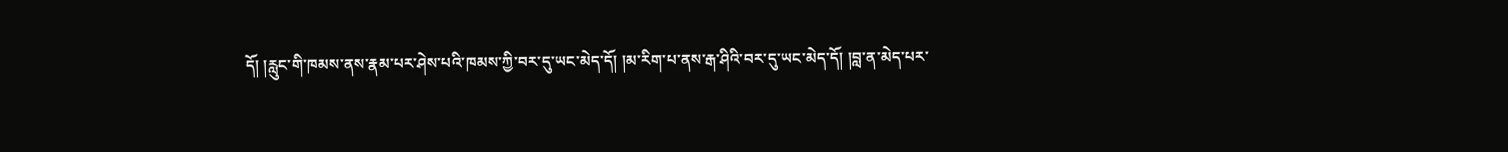དོ། །རླུང་གི་ཁམས་ནས་རྣམ་པར་ཤེས་པའི་ཁམས་ཀྱི་བར་དུ་ཡང་མེད་དོ། །མ་རིག་པ་ནས་རྒ་ཤིའི་བར་དུ་ཡང་མེད་དོ། །བླ་ན་མེད་པར་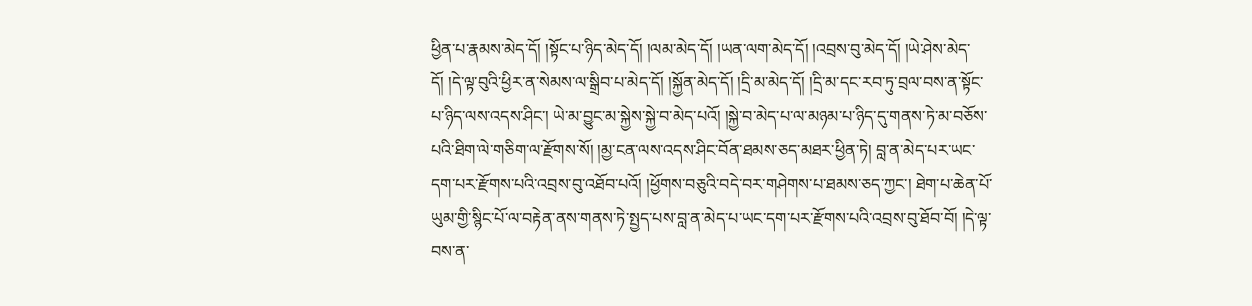ཕྱིན་པ་རྣམས་མེད་དོ། །སྟོང་པ་ཉིད་མེད་དོ། །ལམ་མེད་དོ། །ཡན་ལག་མེད་དོ། །འབྲས་བུ་མེད་དོ། །ཡེ་ཤེས་མེད་དོ། །དེ་ལྟ་བུའི་ཕྱིར་ན་སེམས་ལ་སྒྲིབ་པ་མེད་དོ། །སྐྱོན་མེད་དོ། །དྲི་མ་མེད་དོ། །དྲི་མ་དང་རབ་ཏུ་བྲལ་བས་ན་སྟོང་པ་ཉིད་ལས་འདས་ཤིང་། ཡེ་མ་བྱུང་མ་སྐྱེས་སྐྱེ་བ་མེད་པའོ། །སྐྱེ་བ་མེད་པ་ལ་མཉམ་པ་ཉིད་དུ་གནས་ཏེ་མ་བཅོས་པའི་ཐིག་ལེ་གཅིག་ལ་རྫོགས་སོ། །མྱ་ངན་ལས་འདས་ཤིང་བོན་ཐམས་ཅད་མཐར་ཕྱིན་ཏེ། བླ་ན་མེད་པར་ཡང་དག་པར་རྫོགས་པའི་འབྲས་བུ་འཐོབ་པའོ། །ཕྱོགས་བཅུའི་བདེ་བར་གཤེགས་པ་ཐམས་ཅད་ཀྱང་། ཐེག་པ་ཆེན་པོ་ཡུམ་གྱི་སྙིང་པོ་ལ་བརྟེན་ནས་གནས་ཏེ་སྤྱད་པས་བླ་ན་མེད་པ་ཡང་དག་པར་རྫོགས་པའི་འབྲས་བུ་ཐོབ་བོ། །དེ་ལྟ་བས་ན་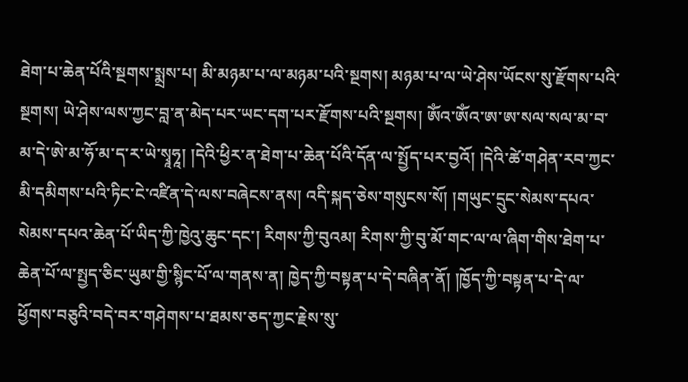ཐེག་པ་ཆེན་པོའི་སྔགས་སྨྲས་པ། མི་མཉམ་པ་ལ་མཉམ་པའི་སྔགས། མཉམ་པ་ལ་ཡེ་ཤེས་ཡོངས་སུ་རྫོགས་པའི་སྔགས། ཡེ་ཤེས་ལས་ཀྱང་བླ་ན་མེད་པར་ཡང་དག་པར་རྫོགས་པའི་སྔགས། ཨོཾའ་ཨོཾའ་ཨ་ཨ་སལ་སལ་མ་བ་མ་དེ་ཨེ་མ་ཧོ་མ་ད་ར་ཡེ་སྭཱཧཱ། །དེའི་ཕྱིར་ན་ཐེག་པ་ཆེན་པོའི་དོན་ལ་སྤྱོད་པར་བྱའོ། །དེའི་ཚེ་གཤེན་རབ་ཀྱང་མི་དམིགས་པའི་ཏིང་ངེ་འཛིན་དེ་ལས་བཞེངས་ནས། འདི་སྐད་ཅེས་གསུངས་སོ། །གཡུང་དྲུང་སེམས་དཔའ་སེམས་དཔའ་ཆེན་པོ་ཡིད་ཀྱི་ཁྱེའུ་ཆུང་དང་། རིགས་ཀྱི་བུའམ། རིགས་ཀྱི་བུ་མོ་གང་ལ་ལ་ཞིག་གིས་ཐེག་པ་ཆེན་པོ་ལ་སྤྱད་ཅིང་ཡུམ་གྱི་སྙིང་པོ་ལ་གནས་ན། ཁྱེད་ཀྱི་བསྟན་པ་དེ་བཞིན་ནོ། །ཁྱོད་ཀྱི་བསྟན་པ་དེ་ལ་ཕྱོགས་བཅུའི་བདེ་བར་གཤེགས་པ་ཐམས་ཅད་ཀྱང་རྗེས་སུ་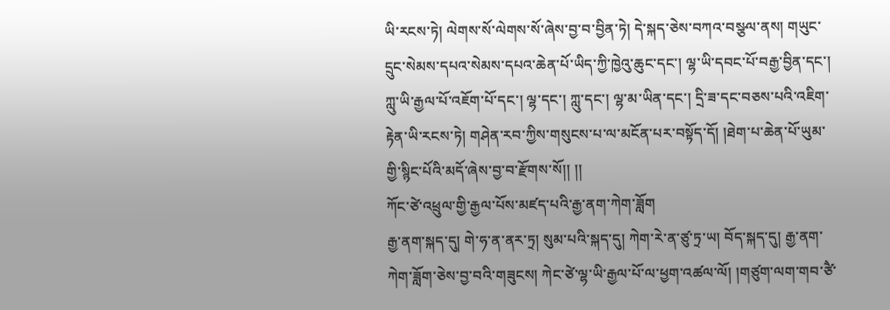ཡི་རངས་ཏེ། ལེགས་སོ་ལེགས་སོ་ཞེས་བྱ་བ་བྱིན་ཏེ། དེ་སྐད་ཅེས་བཀའ་བསྩལ་ནས། གཡུང་དྲུང་སེམས་དཔའ་སེམས་དཔའ་ཆེན་པོ་ཡིད་ཀྱི་ཁྱེའུ་ཆུང་དང་། ལྷ་ཡི་དབང་པོ་བརྒྱ་བྱིན་དང་། ཀླུ་ཡི་རྒྱལ་པོ་འཇོག་པོ་དང་། ལྷ་དང་། ཀླུ་དང་། ལྷ་མ་ཡིན་དང་། དྲི་ཟ་དང་བཅས་པའི་འཇིག་རྟེན་ཡི་རངས་ཏེ། གཤེན་རབ་ཀྱིས་གསུངས་པ་ལ་མངོན་པར་བསྟོད་དོ། །ཐེག་པ་ཆེན་པོ་ཡུམ་གྱི་སྙིང་པོའི་མདོ་ཞེས་བྱ་བ་རྫོགས་སོ།། །།
ཀོང་ཙེ་འཕྲུལ་གྱི་རྒྱལ་པོས་མཛད་པའི་རྒྱ་ནག་ཀེག་ཟློག
རྒྱ་ནག་སྐད་དུ། གེ་ཧ་ན་ནར་ཏྲ། སུམ་པའི་སྐད་དུ། ཀེག་རེ་ན་ཙུ་ཏྲ་ཡ། བོད་སྐད་དུ། རྒྱ་ནག་ཀེག་ཟློག་ཅེས་བྱ་བའི་གཟུངས། ཀེང་ཙེ་ལྷ་ཡི་རྒྱལ་པོ་ལ་ཕྱག་འཚལ་ལོ། །གཙུག་ལག་གབ་ཙཻ་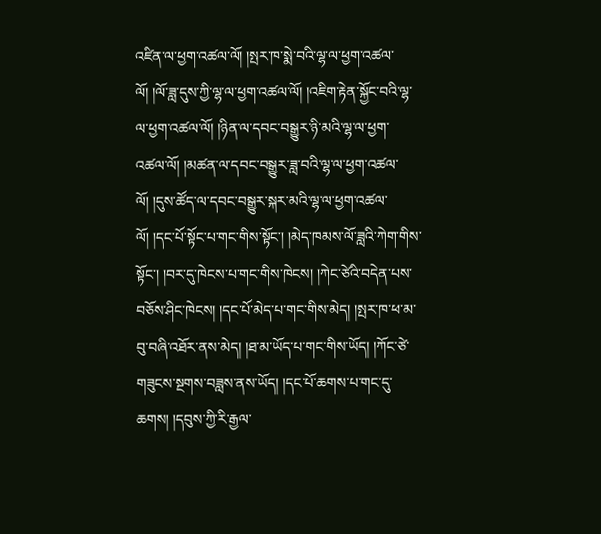འཛིན་ལ་ཕྱག་འཚལ་ལོ། །སྤར་ཁ་སྨེ་བའི་ལྷ་ལ་ཕྱག་འཚལ་ལོ། །ལོ་ཟླ་དུས་ཀྱི་ལྷ་ལ་ཕྱག་འཚལ་ལོ། །འཇིག་རྟེན་སྐྱོང་བའི་ལྷ་ལ་ཕྱག་འཚལ་ལོ། །ཉིན་ལ་དབང་བསྒྱུར་ཉི་མའི་ལྷ་ལ་ཕྱག་འཚལ་ལོ། །མཚན་ལ་དབང་བསྒྱུར་ཟླ་བའི་ལྷ་ལ་ཕྱག་འཚལ་ལོ། །དུས་ཚོད་ལ་དབང་བསྒྱུར་སྐར་མའི་ལྷ་ལ་ཕྱག་འཚལ་ལོ། །དང་པོ་སྟོང་པ་གང་གིས་སྟོང་། །མེད་ཁམས་ལོ་ཟླའི་ཀེག་གིས་སྟོང་། །བར་དུ་ཁེངས་པ་གང་གིས་ཁེངས། །ཀེང་ཙེའི་བདེན་པས་བཅོས་ཤིང་ཁེངས། །དང་པོ་མེད་པ་གང་གིས་མེད། །སྤར་ཁ་ཕ་མ་བུ་བཞི་འཐོར་ནས་མེད། །ཐ་མ་ཡོད་པ་གང་གིས་ཡོད། །ཀོང་ཙེ་གཟུངས་སྔགས་བཟླས་ནས་ཡོད། །དང་པོ་ཆགས་པ་གང་དུ་ཆགས། །དབུས་ཀྱི་རི་རྒྱལ་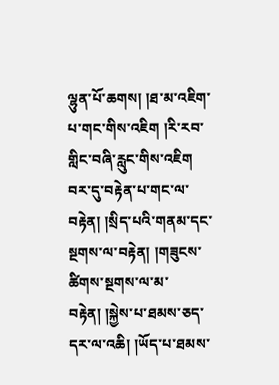ལྷུན་པོ་ཆགས། །ཐ་མ་འཇིག་པ་གང་གིས་འཇིག །རི་རབ་གླིང་བཞི་རླུང་གིས་འཇིག བར་དུ་བརྟེན་པ་གང་ལ་བརྟེན། །སྲིད་པའི་གནམ་དང་སྔགས་ལ་བརྟེན། །གཟུངས་ཚིགས་སྔགས་ལ་མ་བརྟེན། །སྐྱེས་པ་ཐམས་ཅད་དར་ལ་འཆི། །ཡོད་པ་ཐམས་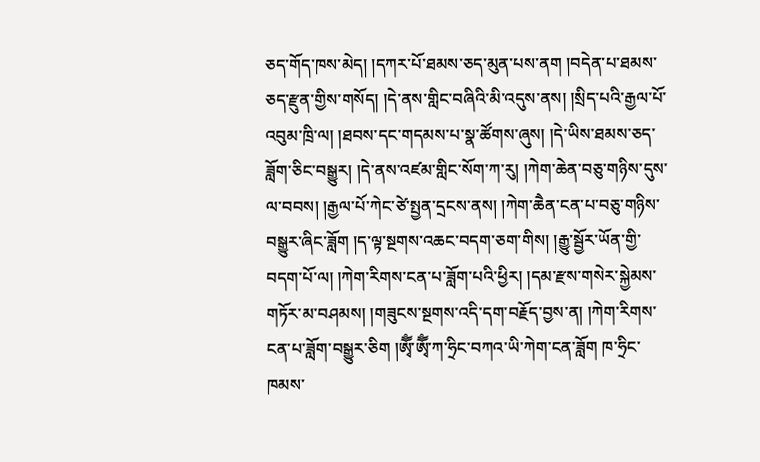ཅད་གོད་ཁས་མེད། །དཀར་པོ་ཐམས་ཅད་མུན་པས་ནག །བདེན་པ་ཐམས་ཅད་རྫུན་གྱིས་གསོད། །དེ་ནས་གླིང་བཞིའི་མི་འདུས་ནས། །སྲིད་པའི་རྒྱལ་པོ་འབུམ་ཁྲི་ལ། །ཐབས་དང་གདམས་པ་སྣ་ཚོགས་ཞུས། །དེ་ཡིས་ཐམས་ཅད་ཟློག་ཅིང་བསྒྱུར། །དེ་ནས་འཛམ་གླིང་སོག་ཀ་རུ། །ཀེག་ཆེན་བཅུ་གཉིས་དུས་ལ་བབས། །རྒྱལ་པོ་ཀེང་ཙེ་སྤྱན་དྲངས་ནས། །ཀེག་ཆཻན་ངན་པ་བཅུ་གཉིས་བསྒྱུར་ཞིང་ཟློག །ད་ལྟ་སྔགས་འཆང་བདག་ཅག་གིས། །རྒྱུ་སྦྱོར་ཡོན་གྱི་བདག་པོ་ལ། །ཀེག་རིགས་ངན་པ་ཟློག་པའི་ཕྱིར། །དམ་རྫས་གསེར་སྐྱེམས་གཏོར་མ་བཤམས། །གཟུངས་སྔགས་འདི་དག་བརྗོད་བྱས་ན། །ཀེག་རིགས་ངན་པ་ཟློག་བསྒྱུར་ཅིག །ཨྭཽཾ་ཨྭཽཾ་ཀ་ཧྲིང་བཀའ་ཡི་ཀེག་ངན་ཟློག ཁ་ཧྲིང་ཁམས་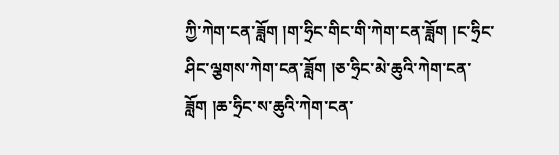ཀྱི་ཀེག་ངན་ཟློག །ག་ཧྲིང་གིང་གི་ཀེག་ངན་ཟློག །ང་ཧྲིང་ཤིང་ལྕགས་ཀེག་ངན་ཟློག །ཅ་ཧྲིང་མེ་ཆུའི་ཀེག་ངན་ཟློག །ཆ་ཧྲིང་ས་ཆུའི་ཀེག་ངན་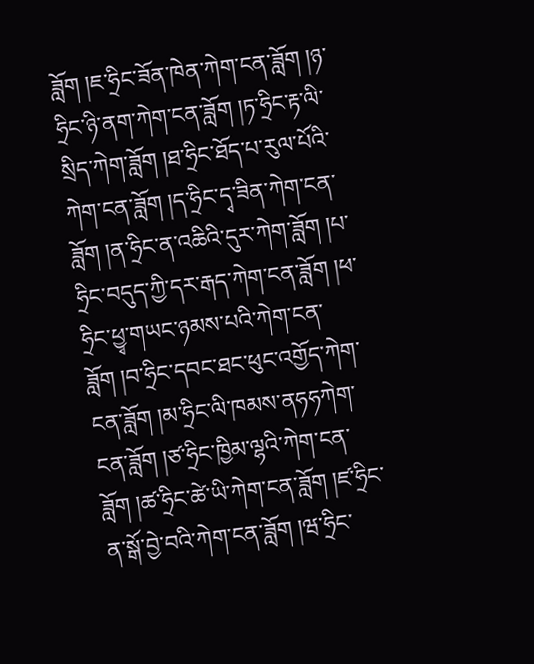ཟློག །ཇ་ཧྲིང་ཟོན་ཁེན་ཀེག་ངན་ཟློག །ཉ་ཧྲིང་ཉི་ནག་ཀེག་ངན་ཟློག །ཏ་ཧྲིང་རྟ་ལི་སྲིད་ཀེག་ཟློག །ཐ་ཧྲིང་ཐོད་པ་རུལ་པོའི་ཀེག་ངན་ཟློག །ད་ཧྲིང་དྭ་ཟིན་ཀེག་ངན་ཟློག །ན་ཧྲིང་ན་འཆིའི་དུར་ཀེག་ཟློག །པ་ཧྲིང་བདུད་ཀྱི་དར་རྒད་ཀེག་ངན་ཟློག །ཕ་ཧྲིང་ཕྱྭ་གཡང་ཉམས་པའི་ཀེག་ངན་ཟློག །བ་ཧྲིང་དབང་ཐང་ཕུང་འགྱོད་ཀེག་ངན་ཟློག །མ་ཧྲིང་ལི་ཁམས་ནཧཧཀེག་ངན་ཟློག །ཙ་ཧྲིང་ཁྱིམ་ལྷའི་ཀེག་ངན་ཟློག །ཚ་ཧྲིང་ཚེ་ཡི་ཀེག་ངན་ཟློག །ཛ་ཧྲིང་ན་སྒོ་བྱེ་བའི་ཀེག་ངན་ཟློག །ཝ་ཧྲིང་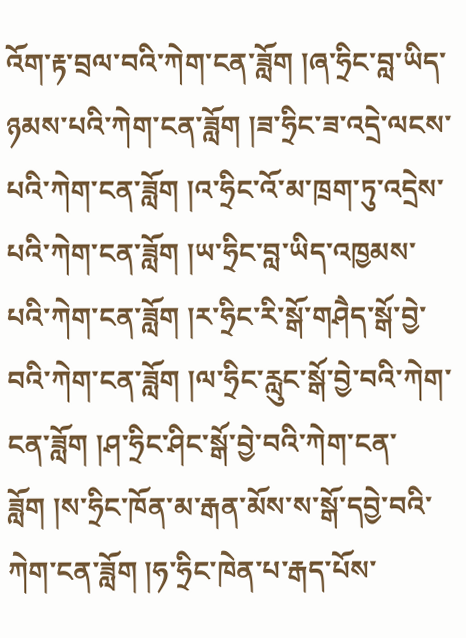འོག་རྟ་བྲལ་བའི་ཀེག་ངན་ཟློག །ཞ་ཧྲིང་བླ་ཡིད་ཉམས་པའི་ཀེག་ངན་ཟློག །ཟ་ཧྲིང་ཟ་འདྲེ་ལངས་པའི་ཀེག་ངན་ཟློག །འ་ཧྲིང་འོ་མ་ཁྲག་ཏུ་འདྲེས་པའི་ཀེག་ངན་ཟློག །ཡ་ཧྲིང་བླ་ཡིད་འཁྱམས་པའི་ཀེག་ངན་ཟློག །ར་ཧྲིང་རི་སྒོ་གཤཻད་སྒོ་བྱེ་བའི་ཀེག་ངན་ཟློག །ལ་ཧྲིང་རླུང་སྒོ་བྱེ་བའི་ཀེག་ངན་ཟློག །ཤ་ཧྲིང་ཤིང་སྒོ་བྱེ་བའི་ཀེག་ངན་ཟློག །ས་ཧྲིང་ཁོན་མ་རྒན་མོས་ས་སྒོ་དབྱེ་བའི་ཀེག་ངན་ཟློག །ཧ་ཧྲིང་ཁེན་པ་རྒད་པོས་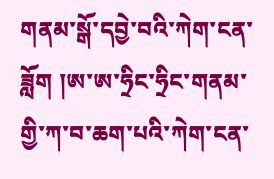གནམ་སྒོ་དབྱེ་བའི་ཀེག་ངན་ཟློག །ཨ་ཨ་ཧྲིང་ཧྲིང་གནམ་གྱི་ཀ་བ་ཆག་པའི་ཀེག་ངན་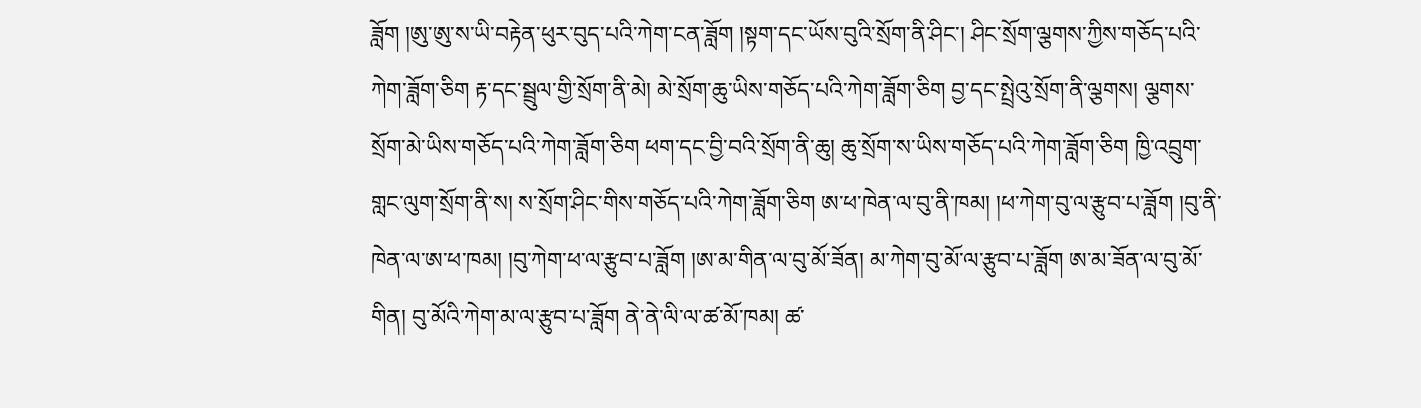ཟློག །ཨུ་ཨུ་ས་ཡི་བརྟེན་ཕུར་བུད་པའི་ཀེག་ངན་ཟློག །སྟག་དང་ཡོས་བུའི་སྲོག་ནི་ཤིང་། ཤིང་སྲོག་ལྕགས་ཀྱིས་གཅོད་པའི་ཀེག་ཟློག་ཅིག རྟ་དང་སྦྲུལ་གྱི་སྲོག་ནི་མེ། མེ་སྲོག་ཆུ་ཡིས་གཅོད་པའི་ཀེག་ཟློག་ཅིག བྱ་དང་སྤྲེའུ་སྲོག་ནི་ལྕགས། ལྕགས་སྲོག་མེ་ཡིས་གཅོད་པའི་ཀེག་ཟློག་ཅིག ཕག་དང་བྱི་བའི་སྲོག་ནི་ཆུ། ཆུ་སྲོག་ས་ཡིས་གཅོད་པའི་ཀེག་ཟློག་ཅིག ཁྱི་འབྲུག་གླང་ལུག་སྲོག་ནི་ས། ས་སྲོག་ཤིང་གིས་གཅོད་པའི་ཀེག་ཟློག་ཅིག ཨ་ཕ་ཁེན་ལ་བུ་ནི་ཁམ། །ཕ་ཀེག་བུ་ལ་རྩུབ་པ་ཟློག །བུ་ནི་ཁེན་ལ་ཨ་ཕ་ཁམ། །བུ་ཀེག་ཕ་ལ་རྩུབ་པ་ཟློག །ཨ་མ་གིན་ལ་བུ་མོ་ཟོན། མ་ཀེག་བུ་མོ་ལ་རྩུབ་པ་ཟློག ཨ་མ་ཟོན་ལ་བུ་མོ་གིན། བུ་མོའི་ཀེག་མ་ལ་རྩུབ་པ་ཟློག ནེ་ནེ་ལི་ལ་ཚ་མོ་ཁམ། ཚ་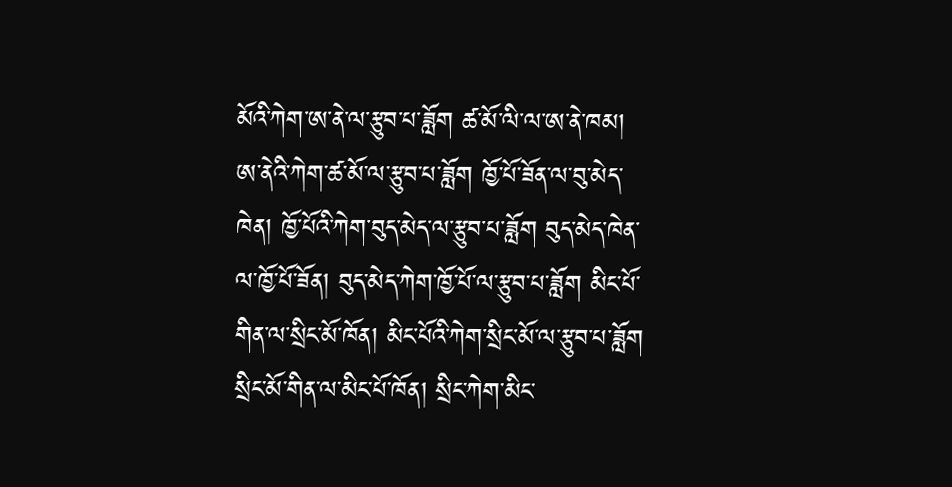མོའི་ཀེག་ཨ་ནེ་ལ་རྩུབ་པ་ཟློག ཚ་མོ་ལི་ལ་ཨ་ནེ་ཁམ། ཨ་ནེའི་ཀེག་ཚ་མོ་ལ་རྩུབ་པ་ཟློག ཁྱོ་པོ་ཟོན་ལ་བུ་མེད་ཁེན། ཁྱོ་པོའི་ཀེག་བུད་མེད་ལ་རྩུབ་པ་ཟློག བུད་མེད་ཁེན་ལ་ཁྱོ་པོ་ཟོན། བུད་མེད་ཀེག་ཁྱོ་པོ་ལ་རྩུབ་པ་ཟློག མིང་པོ་གིན་ལ་སྲིང་མོ་ཁོན། མིང་པོའི་ཀེག་སྲིང་མོ་ལ་རྩུབ་པ་ཟློག སྲིང་མོ་གིན་ལ་མིང་པོ་ཁོན། སྲིང་ཀེག་མིང་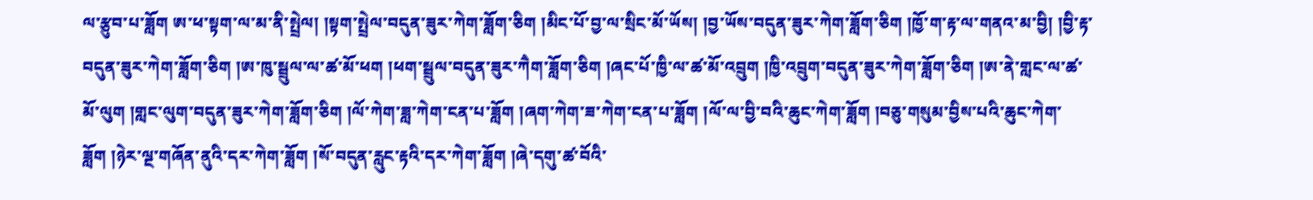ལ་རྩུབ་པ་ཟློག ཨ་ཕ་སྟག་ལ་མ་ནི་སྤྲེལ། །སྟག་སྤྲེལ་བདུན་ཟུར་ཀེག་ཟློག་ཅིག །མིང་པོ་བྱ་ལ་སྲིང་མོ་ཡོས། །བྱ་ཡོས་བདུན་ཟུར་ཀེག་ཟློག་ཅིག །ཁྱོ་ག་རྟ་ལ་གནའ་མ་བྱི། །བྱི་རྟ་བདུན་ཟུར་ཀེག་ཟློག་ཅིག །ཨ་ཁུ་སྦྲུལ་ལ་ཚ་མོ་ཕག །ཕག་སྦྲུལ་བདུན་ཟུར་ཀཻག་ཟློག་ཅིག །ཞང་པོ་ཁྱི་ལ་ཚ་མོ་འབྲུག །ཁྱི་འབྲུག་བདུན་ཟུར་ཀེག་ཟློག་ཅིག །ཨ་ནེ་གླང་ལ་ཚ་མོ་ལུག །གླང་ལུག་བདུན་ཟུར་ཀེག་ཟློག་ཅིག །ལོ་ཀེག་ཟླ་ཀེག་ངན་པ་ཟློག །ཞག་ཀེག་ཟ་ཀེག་ངན་པ་ཟློག །ལོ་ལ་བྱི་བའི་ཆུང་ཀེག་ཟློག །བཅུ་གསུམ་བྱིས་པའི་ཆུང་ཀེག་ཟློག །ཉེར་ལྔ་གཞོན་ནུའི་དར་ཀེག་ཟློག །སོ་བདུན་རླུང་རྟའི་དར་ཀེག་ཟློག །ཞེ་དགུ་ཚ་བོའི་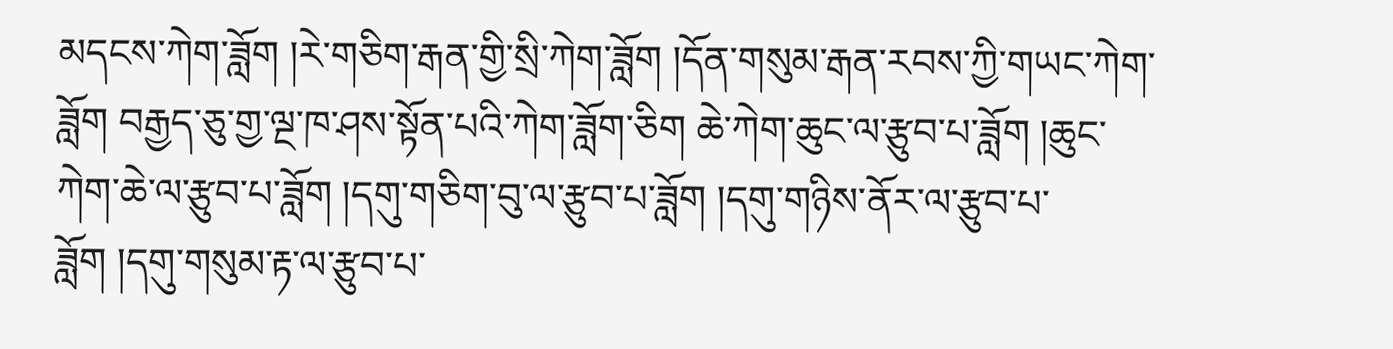མདངས་ཀེག་ཟློག །རེ་གཅིག་རྒན་གྱི་སྲི་ཀེག་ཟློག །དོན་གསུམ་རྒན་རབས་ཀྱི་གཡང་ཀེག་ཟློག བརྒྱད་ཅུ་གྱ་ལྔ་ཁ་ཤས་སྟོན་པའི་ཀེག་ཟློག་ཅིག ཆེ་ཀེག་ཆུང་ལ་རྩུབ་པ་ཟློག །ཆུང་ཀེག་ཆེ་ལ་རྩུབ་པ་ཟློག །དགུ་གཅིག་བུ་ལ་རྩུབ་པ་ཟློག །དགུ་གཉིས་ནོར་ལ་རྩུབ་པ་ཟློག །དགུ་གསུམ་རྟ་ལ་རྩུབ་པ་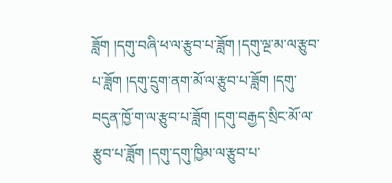ཟློག །དགུ་བཞི་ཕ་ལ་རྩུབ་པ་ཟློག །དགུ་ལྔ་མ་ལ་རྩུབ་པ་ཟློག །དགུ་དྲུག་ནག་མོ་ལ་རྩུབ་པ་ཟློག །དགུ་བདུན་ཁྱོ་ག་ལ་རྩུབ་པ་ཟློག །དགུ་བརྒྱད་སྲིང་མོ་ལ་རྩུབ་པ་ཟློག །དགུ་དགུ་ཁྱིམ་ལ་རྩུབ་པ་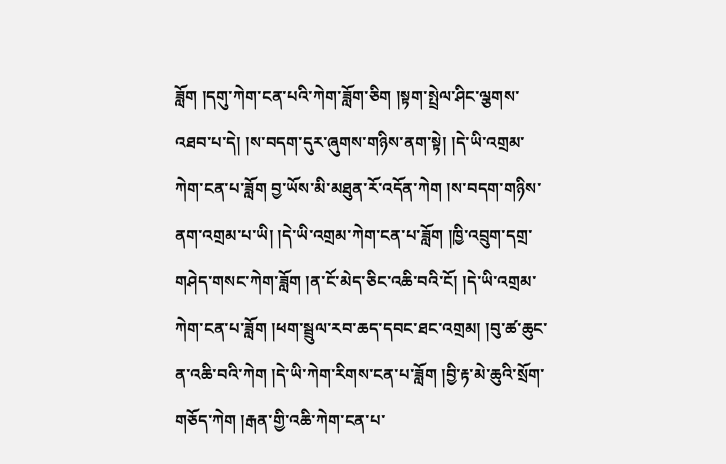ཟློག །དགུ་ཀེག་ངན་པའི་ཀེག་ཟློག་ཅིག །སྟག་སྤྲེལ་ཤིང་ལྕགས་འཐབ་པ་དེ། །ས་བདག་དུར་ཞུགས་གཉིས་ནག་སྟེ། །དེ་ཡི་འགྲམ་ཀེག་ངན་པ་ཟློག བྱ་ཡོས་མི་མཐུན་རོ་འདོན་ཀེག །ས་བདག་གཉིས་ནག་འགྲམ་པ་ཡི། །དེ་ཡི་འགྲམ་ཀེག་ངན་པ་ཟློག །ཁྱི་འབྲུག་དགྲ་གཤེད་གསང་ཀེག་ཟློག །ན་ངོ་མེད་ཅིང་འཆི་བའི་ངོ། །དེ་ཡི་འགྲམ་ཀེག་ངན་པ་ཟློག །ཕག་སྦྲུལ་རབ་ཆད་དབང་ཐང་འགྲམ། །བུ་ཚ་ཆུང་ན་འཆི་བའི་ཀེག །དེ་ཡི་ཀེག་རིགས་ངན་པ་ཟློག །བྱི་རྟ་མེ་ཆུའི་སྲོག་གཅོད་ཀེག །རྒན་གྱི་འཆི་ཀེག་ངན་པ་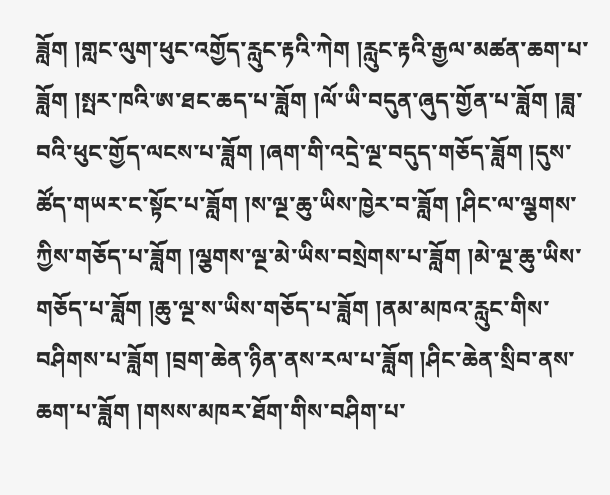ཟློག །གླང་ལུག་ཕུང་འགྱོད་རླུང་རྟའི་ཀེག །རླུང་རྟའི་རྒྱལ་མཚན་ཆག་པ་ཟློག །སྤར་ཁའི་ཨ་ཐང་ཆད་པ་ཟློག །ལོ་ཡི་བདུན་ཞུད་གྱོན་པ་ཟློག །ཟླ་བའི་ཕུང་གྱོད་ལངས་པ་ཟློག །ཞག་གི་འདྲེ་ལྔ་བདུད་གཅོད་ཟློག །དུས་ཚོད་གཡར་ང་སྟོང་པ་ཟློག །ས་ལྔ་ཆུ་ཡིས་ཁྱེར་བ་ཟློག །ཤིང་ལ་ལྕགས་ཀྱིས་གཅོད་པ་ཟློག །ལྕགས་ལྔ་མེ་ཡིས་བསྲེགས་པ་ཟློག །མེ་ལྔ་ཆུ་ཡིས་གཅོད་པ་ཟློག །ཆུ་ལྔ་ས་ཡིས་གཅོད་པ་ཟློག །ནམ་མཁའ་རླུང་གིས་བཤིགས་པ་ཟློག །བྲག་ཆེན་ཉིན་ནས་རལ་པ་ཟློག །ཤིང་ཆེན་སྲིབ་ནས་ཆག་པ་ཟློག །གསས་མཁར་ཐོག་གིས་བཤིག་པ་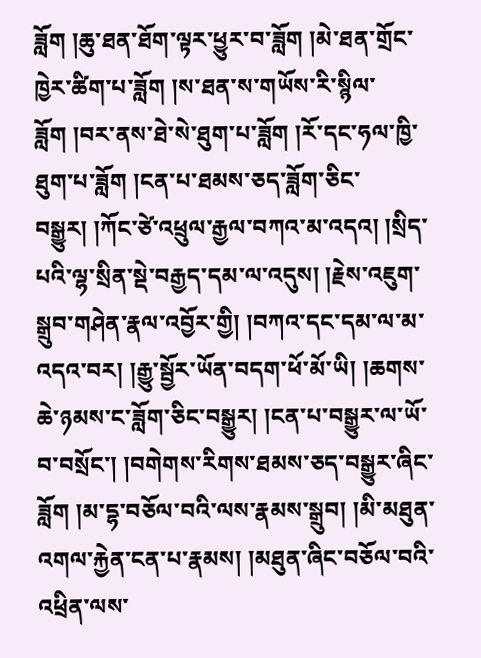ཟློག །ཆུ་ཐན་ཐོག་ལྟར་ཕྱུར་བ་ཟློག །མེ་ཐན་གྲོང་ཁྱེར་ཚིག་པ་ཟློག །ས་ཐན་ས་གཡོས་རི་སྙིལ་ཟློག །བར་ནས་ཐེ་སེ་ཐུག་པ་ཟློག །རོ་དང་ཧལ་ཁྱི་ཐུག་པ་ཟློག །ངན་པ་ཐམས་ཅད་ཟློག་ཅིང་བསྒྱུར། །ཀོང་ཙེ་འཕྲུལ་རྒྱལ་བཀའ་མ་འདའ། །སྲིད་པའི་ལྷ་སྲིན་སྡེ་བརྒྱད་དམ་ལ་འདུས། །རྗེས་འཇུག་སྒྲུབ་གཤེན་རྣལ་འབྱོར་གྱི། །བཀའ་དང་དམ་ལ་མ་འདའ་བར། །རྒྱུ་སྦྱོར་ཡོན་བདག་ཕོ་མོ་ཡི། །ཆགས་ཆེ་ཉམས་ང་ཟློག་ཅིང་བསྒྱུར། །ངན་པ་བསྒྱུར་ལ་ཡོ་བ་བསྲོང་། །བགེགས་རིགས་ཐམས་ཅད་བསྒྱུར་ཞིང་ཟློག །མ་དྷ་བཅོལ་བའི་ལས་རྣམས་སྒྲུབ། །མི་མཐུན་འགལ་རྐྱེན་ངན་པ་རྣམས། །མཐུན་ཞིང་བཅོལ་བའི་འཕྲིན་ལས་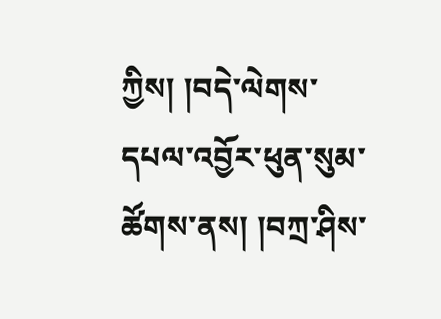ཀྱིས། །བདེ་ལེགས་དཔལ་འབྱོར་ཕུན་སུམ་ཚོགས་ནས། །བཀྲ་ཤིས་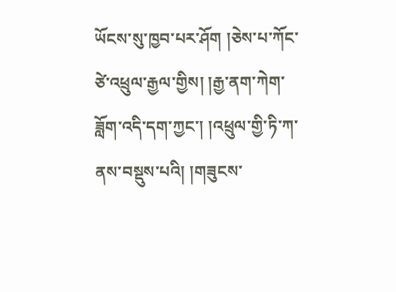ཡོངས་སུ་ཁྱབ་པར་ཤོག །ཅེས་པ་ཀོང་ཙེ་འཕྲུལ་རྒྱལ་གྱིས། །རྒྱ་ནག་ཀེག་ཟློག་འདི་དག་ཀྱང་། །འཕྲུལ་གྱི་ཏི་ཀ་ནས་བསྡུས་པའི། །གཟུངས་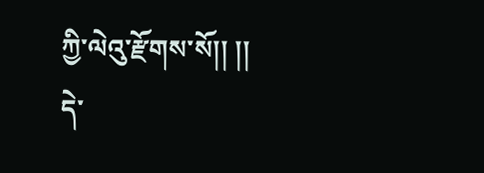ཀྱི་ལེའུ་རྫོགས་སོ།། །།
དེ་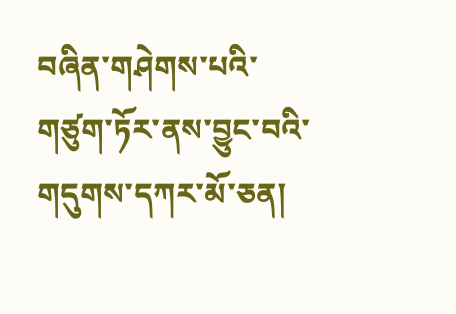བཞིན་གཤེགས་པའི་གཙུག་ཏོར་ནས་བྱུང་བའི་གདུགས་དཀར་མོ་ཅན།